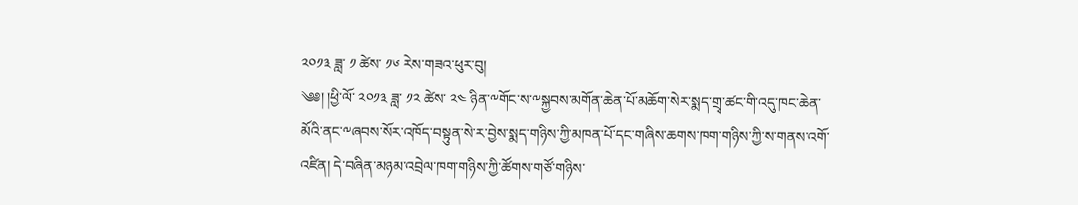༢༠༡༣ ཟླ་ ༡ ཚེས་ ༡༦ རེས་གཟའ་ཕུར་བུ།
༄༅། །ཕྱི་ལོ་ ༢༠༡༣ ཟླ་ ༡༢ ཚེས་ ༢༤ ཉིན་༸གོང་ས་༸སྐྱབས་མགོན་ཆེན་པོ་མཆོག་སེར་སྨད་གྲྭ་ཚང་གི་འདུ་ཁང་ཆེན་མོའི་ནང་༸ཞབས་སོར་འཁོད་བསྟུན་སེ་ར་བྱེས་སྨད་གཉིས་ཀྱི་མཁན་པོ་དང་གཞིས་ཆགས་ཁག་གཉིས་ཀྱི་ས་གནས་འགོ་འཛིན། དེ་བཞིན་མཉམ་འབྲེལ་ཁག་གཉིས་ཀྱི་ཚོགས་གཙོ་གཉིས་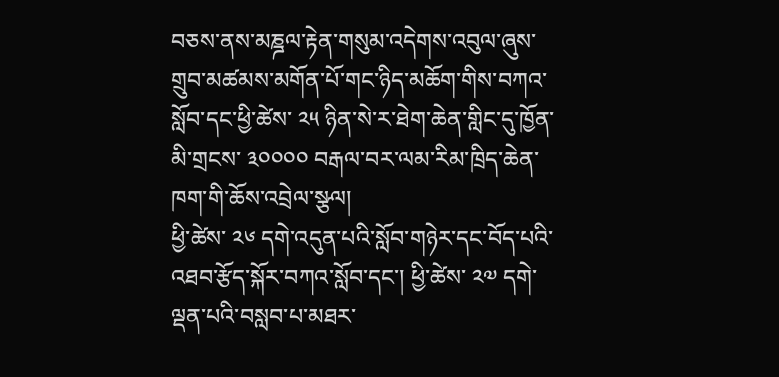བཅས་ནས་མཎྜལ་རྟེན་གསུམ་འདེགས་འབུལ་ཞུས་གྲུབ་མཚམས་མགོན་པོ་གང་ཉིད་མཆོག་གིས་བཀའ་སློབ་དང་ཕྱི་ཚེས་ ༢༥ ཉིན་སེ་ར་ཐེག་ཆེན་གླིང་དུ་ཁྱོན་མི་གྲངས་ ༣༠༠༠༠ བརྒལ་བར་ལམ་རིམ་ཁྲིད་ཆེན་ཁག་གི་ཆོས་འབྲེལ་སྩལ།
ཕྱི་ཚེས་ ༢༦ དགེ་འདུན་པའི་སློབ་གཉེར་དང་བོད་པའི་འཐབ་རྩོད་སྐོར་བཀའ་སློབ་དང་། ཕྱི་ཚེས་ ༢༧ དགེ་ལྡན་པའི་བསླབ་པ་མཐར་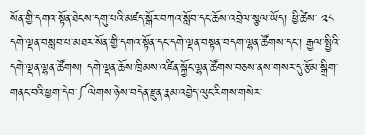སོན་གྱི་དགའ་སྟོན་ཐེངས་དགུ་པའི་མཛད་སྒོར་བཀའ་སློབ་དང་ཆོས་འབྲེལ་སྩལ་ཡོད། ཕྱི་ཚེས་ ༢༨ དགེ་ལྡན་བསླབ་པ་མཐར་སོན་གྱི་དགའ་སྟོན་དང་དགེ་ལྡན་བསྟན་བདག་ལྷན་ཚོགས་དང་། རྒྱལ་སྤྱིའི་དགེ་ལྡན་ལྷན་ཚོགས། དགེ་ལྡན་ཆོས་ཁྲིམས་འཛིན་སྐྱོང་ལྷན་ཚོགས་བཅས་ནས་གསར་དུ་རྩོམ་སྒྲིག་གནང་བའི་ཕྱག་དེབ་༼ལེགས་ཉེས་བདེན་རྫུན་རྣམ་འབྱེད་ལུང་རིགས་གསེར་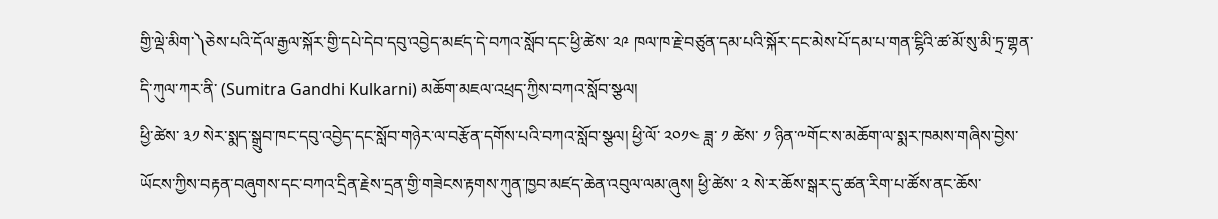གྱི་ལྡེ་མིག་༽ཅེས་པའི་དོལ་རྒྱལ་སྐོར་གྱི་དཔེ་དེབ་དབུ་འབྱེད་མཛད་དེ་བཀའ་སློབ་དང་ཕྱི་ཚེས་ ༢༩ ཁལ་ཁ་རྗེ་བཙུན་དམ་པའི་སྐོར་དང་མེས་པོ་དམ་པ་གན་ངྷིའི་ཚ་མོ་སུ་མི་ཏྲ་གྷན་དི་ཀུལ་ཀར་ནི་ (Sumitra Gandhi Kulkarni) མཆོག་མཇལ་འཕྲད་ཀྱིས་བཀའ་སློབ་སྩལ།
ཕྱི་ཚེས་ ༣༡ སེར་སྨད་སྒྲུབ་ཁང་དབུ་འབྱེད་དང་སློབ་གཉེར་ལ་བརྩོན་དགོས་པའི་བཀའ་སློབ་སྩལ། ཕྱི་ལོ་ ༢༠༡༤ ཟླ་ ༡ ཚེས་ ༡ ཉིན་༸གོང་ས་མཆོག་ལ་སྨར་ཁམས་གཞིས་བྱེས་ཡོངས་ཀྱིས་བརྟན་བཞུགས་དང་བཀའ་དྲིན་རྗེས་དྲན་གྱི་གཟེངས་རྟགས་ཀུན་ཁྱབ་མཛད་ཆེན་འབུལ་ལམ་ཞུས། ཕྱི་ཚེས་ ༢ སེ་ར་ཆོས་སྒར་དུ་ཚན་རིག་པ་ཚོས་ནང་ཆོས་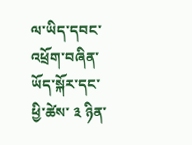ལ་ཡིད་དབང་འཕྲོག་བཞིན་ཡོད་སྐོར་དང་ཕྱི་ཚེས་ ༣ ཉིན་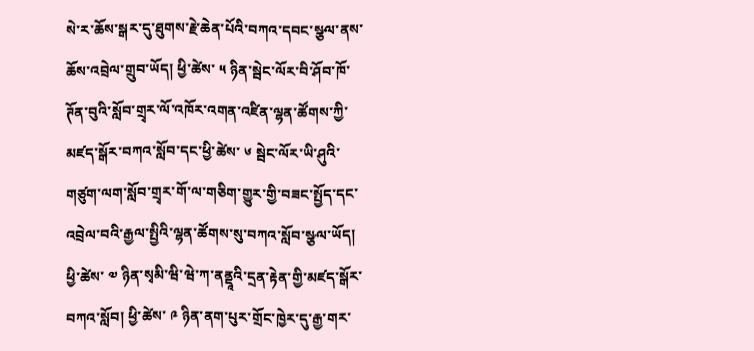སེ་ར་ཆོས་སྒར་དུ་ཐུགས་རྗེ་ཆེན་པོའི་བཀའ་དབང་སྩལ་ནས་ཆོས་འབྲེལ་གྲུབ་ཡོད། ཕྱི་ཚེས་ ༥ ཉིན་སྦེང་ལོར་བི་ཤོབ་ཁོ་ཊོན་བུའི་སློབ་གྲྭར་ལོ་འཁོར་འགན་འཛིན་ལྷན་ཚོགས་ཀྱི་མཛད་སྒོར་བཀའ་སློབ་དང་ཕྱི་ཚེས་ ༦ སྦེང་ལོར་ཡི་ཤུའི་གཙུག་ལག་སློབ་གྲྭར་གོ་ལ་གཅིག་གྱུར་གྱི་བཟང་སྤྱོད་དང་འབྲེལ་བའི་རྒྱལ་སྤྱིའི་ལྷན་ཚོགས་སུ་བཀའ་སློབ་སྩལ་ཡོད། ཕྱི་ཚེས་ ༧ ཉིན་སྭམི་ཝི་ཝེ་ཀ་ནནྡཱའི་དྲན་རྟེན་གྱི་མཛད་སྒོར་བཀའ་སློབ། ཕྱི་ཚེས་ ༩ ཉིན་ནག་པུར་གྲོང་ཁྱེར་དུ་རྒྱ་གར་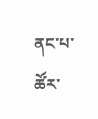ནང་པ་ཚོར་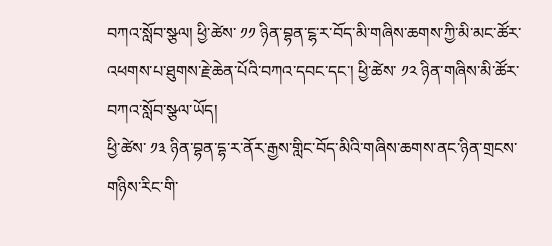བཀའ་སློབ་སྩལ། ཕྱི་ཚེས་ ༡༡ ཉིན་བྷན་ངྷ་ར་བོད་མི་གཞིས་ཆགས་ཀྱི་མི་མང་ཚོར་འཕགས་པ་ཐུགས་རྗེ་ཆེན་པོའི་བཀའ་དབང་དང་། ཕྱི་ཚེས་ ༡༢ ཉིན་གཞིས་མི་ཚོར་བཀའ་སློབ་སྩལ་ཡོད།
ཕྱི་ཚེས་ ༡༣ ཉིན་བྷན་དྷ་ར་ནོར་རྒྱས་གླིང་བོད་མིའི་གཞིས་ཆགས་ནང་ཉིན་གྲངས་གཉིས་རིང་གི་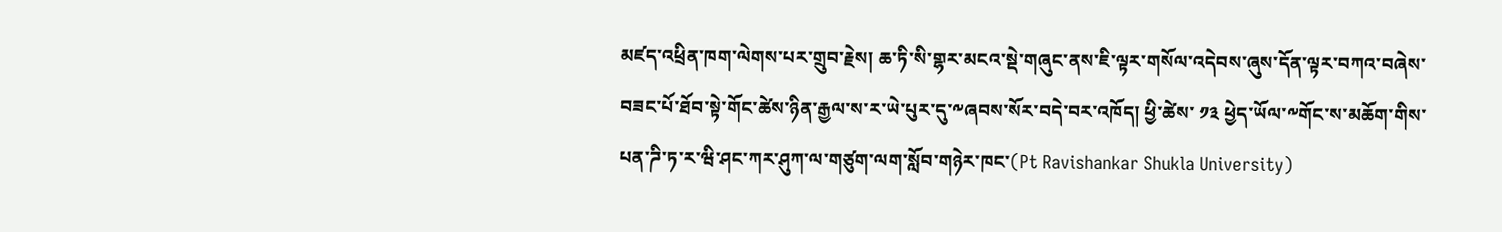མཛད་འཕྲིན་ཁག་ལེགས་པར་གྲུབ་རྗེས། ཆ་ཏི་སི་གྷར་མངའ་སྡེ་གཞུང་ནས་ཇི་ལྟར་གསོལ་འདེབས་ཞུས་དོན་ལྟར་བཀའ་བཞེས་བཟང་པོ་ཐོབ་སྟེ་གོང་ཚེས་ཉིན་རྒྱལ་ས་ར་ཡེ་པུར་དུ་༸ཞབས་སོར་བདེ་བར་འཁོད། ཕྱི་ཚེས་ ༡༣ ཕྱེད་ཡོལ་༸གོང་ས་མཆོག་གིས་པན་ཌི་ཏ་ར་ཝི་ཤང་ཀར་ཤུཀ་ལ་གཙུག་ལག་སློབ་གཉེར་ཁང་(Pt Ravishankar Shukla University)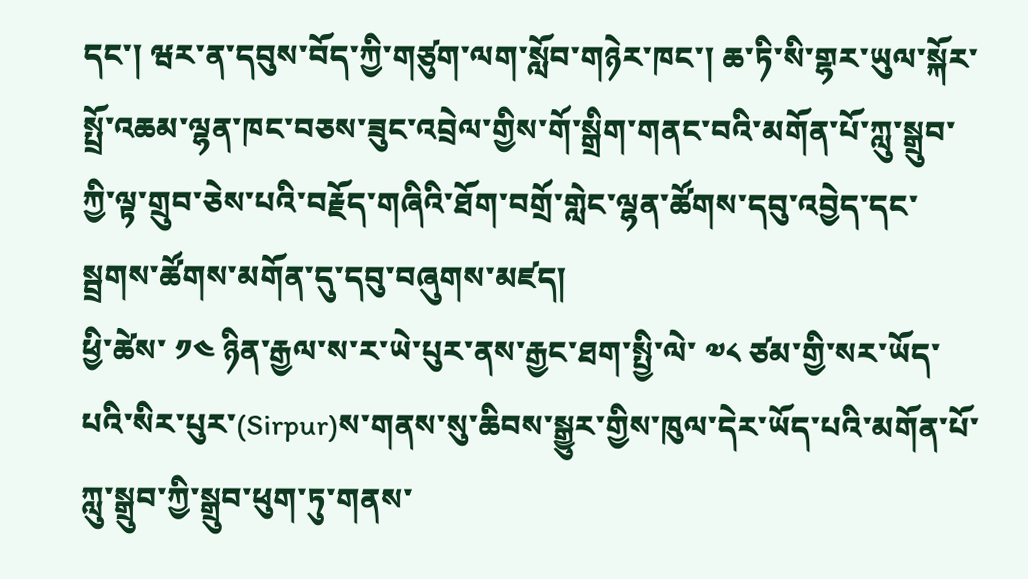དང་། ཝར་ན་དབུས་བོད་ཀྱི་གཙུག་ལག་སློབ་གཉེར་ཁང་། ཆ་ཏི་སི་གྷར་ཡུལ་སྐོར་སྤྲོ་འཆམ་ལྷན་ཁང་བཅས་ཟུང་འབྲེལ་གྱིས་གོ་སྒྲིག་གནང་བའི་མགོན་པོ་ཀླུ་སྒྲུབ་ཀྱི་ལྟ་གྲུབ་ཅེས་པའི་བརྗོད་གཞིའི་ཐོག་བགྲོ་གླེང་ལྷན་ཚོགས་དབུ་འབྱེད་དང་སྦྲགས་ཚོགས་མགོན་དུ་དབུ་བཞུགས་མཛད།
ཕྱི་ཚེས་ ༡༤ ཉིན་རྒྱལ་ས་ར་ཡེ་པུར་ནས་རྒྱང་ཐག་སྤྱི་ལེ་ ༧༨ ཙམ་གྱི་སར་ཡོད་པའི་སིར་པུར་(Sirpur)ས་གནས་སུ་ཆིབས་སྒྱུར་གྱིས་ཁུལ་དེར་ཡོད་པའི་མགོན་པོ་ཀླུ་སྒྲུབ་ཀྱི་སྒྲུབ་ཕུག་ཏུ་གནས་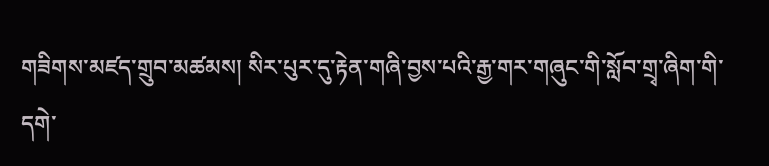གཟིགས་མཛད་གྲུབ་མཚམས། སིར་པུར་དུ་རྟེན་གཞི་བྱས་པའི་རྒྱ་གར་གཞུང་གི་སློབ་གྲྭ་ཞིག་གི་དགེ་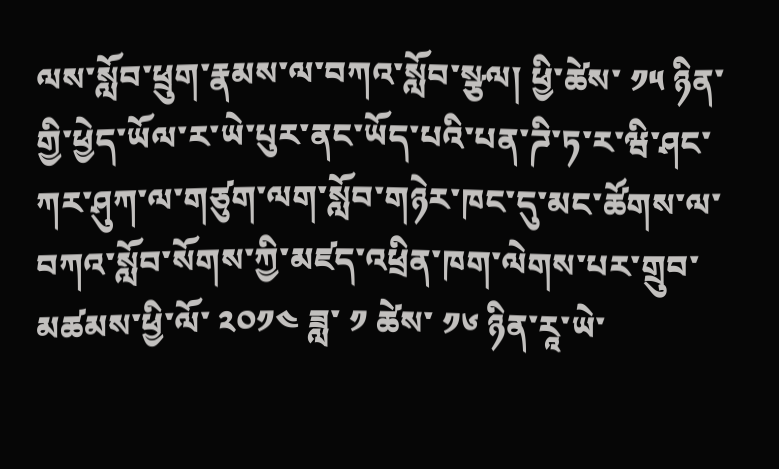ལས་སློབ་ཕྲུག་རྣམས་ལ་བཀའ་སློབ་སྩལ། ཕྱི་ཚེས་ ༡༥ ཉིན་གྱི་ཕྱེད་ཡོལ་ར་ཡེ་པུར་ནང་ཡོད་པའི་པན་ཌི་ཏ་ར་ཝི་ཤང་ཀར་ཤུཀ་ལ་གཙུག་ལག་སློབ་གཉེར་ཁང་དུ་མང་ཚོགས་ལ་བཀའ་སློབ་སོགས་ཀྱི་མཛད་འཕྲིན་ཁག་ལེགས་པར་གྲུབ་མཚམས་ཕྱི་ལོ་ ༢༠༡༤ ཟླ་ ༡ ཚེས་ ༡༦ ཉིན་རཱ་ཡེ་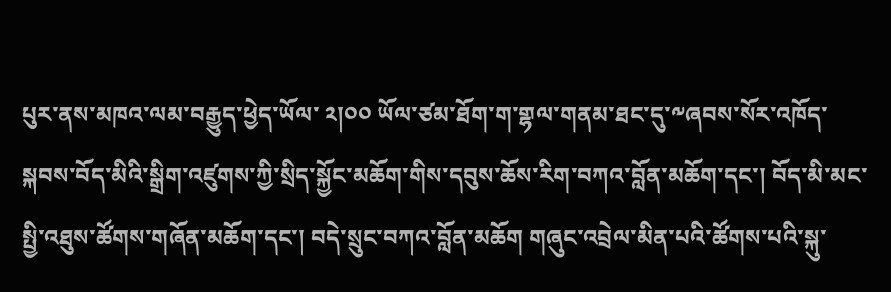པུར་ནས་མཁའ་ལམ་བརྒྱུད་ཕྱེད་ཡོལ་ ༢།༠༠ ཡོལ་ཙམ་ཐོག་ག་གྷལ་གནམ་ཐང་དུ་༸ཞབས་སོར་འཁོད་སྐབས་བོད་མིའི་སྒྲིག་འཛུགས་ཀྱི་སྲིད་སྐྱོང་མཆོག་གིས་དབུས་ཆོས་རིག་བཀའ་བློན་མཆོག་དང་། བོད་མི་མང་སྤྱི་འཐུས་ཚོགས་གཞོན་མཆོག་དང་། བདེ་སྲུང་བཀའ་བློན་མཆོག གཞུང་འབྲེལ་མིན་པའི་ཚོགས་པའི་སྐུ་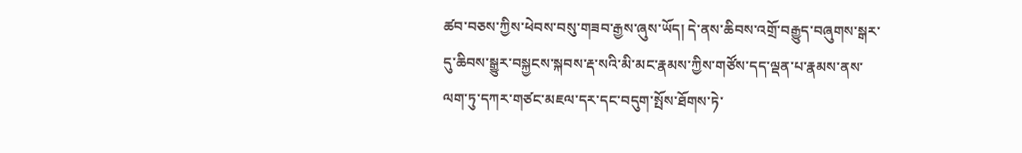ཚབ་བཅས་ཀྱིས་ཕེབས་བསུ་གཟབ་རྒྱས་ཞུས་ཡོད། དེ་ནས་ཆིབས་འགྲོ་བརྒྱུད་བཞུགས་སྒར་དུ་ཆིབས་སྒྱུར་བསྐྱངས་སྐབས་རྡ་སའི་མི་མང་རྣམས་ཀྱིས་གཙོས་དད་ལྡན་པ་རྣམས་ནས་ལག་ཏུ་དཀར་གཙང་མཇལ་དར་དང་བདུག་སྤོས་ཐོགས་ཏེ་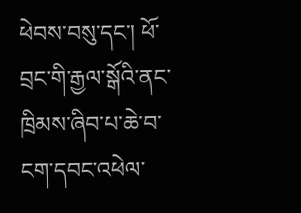ཕེབས་བསུ་དང་། ཕོ་བྲང་གི་རྒྱལ་སྒོའི་ནང་ཁྲིམས་ཞིབ་པ་ཆེ་བ་ངག་དབང་འཕེལ་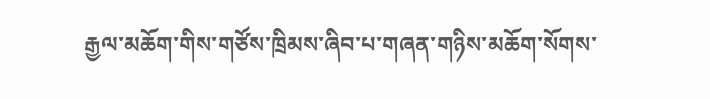རྒྱལ་མཆོག་གིས་གཙོས་ཁྲིམས་ཞིབ་པ་གཞན་གཉིས་མཆོག་སོགས་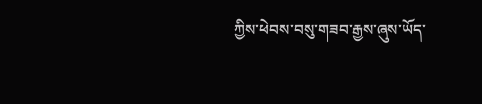ཀྱིས་ཕེབས་བསུ་གཟབ་རྒྱས་ཞུས་ཡོད་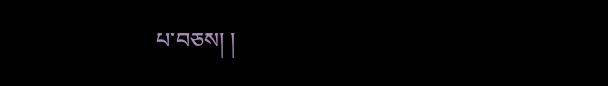པ་བཅས། །